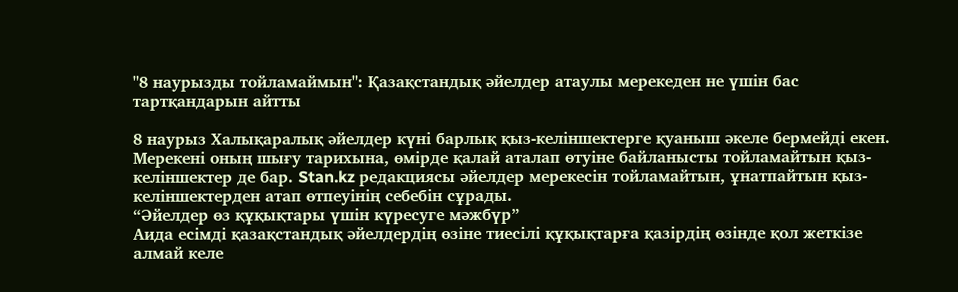"8 наурызды тойламаймын": Қазақстандық әйелдер атаулы мерекеден не үшін бас тартқандарын айтты

8 наурыз Халықаралық әйелдер күні барлық қыз-келіншектерге қуаныш әкеле бермейді екен. Мерекені оның шығу тарихына, өмірде қалай аталап өтуіне байланысты тойламайтын қыз-келіншектер де бар. Stan.kz редакциясы әйелдер мерекесін тойламайтын, ұнатпайтын қыз-келіншектерден атап өтпеуінің себебін сұрады.
“Әйелдер өз құқықтары үшін күресуге мәжбүр”
Аида есімді қазақстандық әйелдердің өзіне тиесілі құқықтарға қазірдің өзінде қол жеткізе алмай келе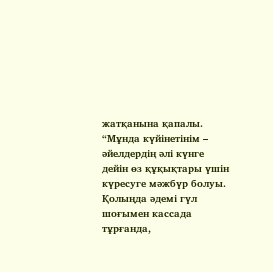жатқанына қапалы.
“Мұнда күйінетінім – әйелдердің әлі күнге дейін өз құқықтары үшін күресуге мәжбүр болуы. Қолыңда әдемі гүл шоғымен кассада тұрғанда,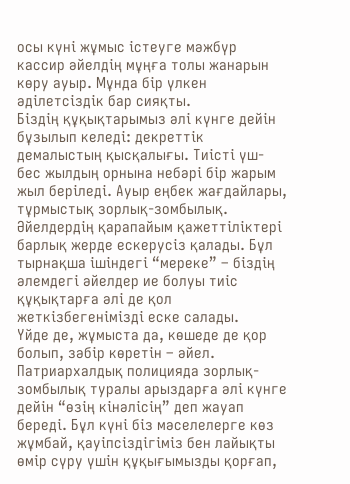осы күні жұмыс істеуге мәжбүр кассир әйелдің мұңға толы жанарын көру ауыр. Мұнда бір үлкен әділетсіздік бар сияқты.
Біздің құқықтарымыз әлі күнге дейін бұзылып келеді: декреттік демалыстың қысқалығы. Тиісті үш-бес жылдың орнына небәрі бір жарым жыл беріледі. Ауыр еңбек жағдайлары, тұрмыстық зорлық-зомбылық. Әйелдердің қарапайым қажеттіліктері барлық жерде ескерусіз қалады. Бұл тырнақша ішіндегі “мереке” – біздің әлемдегі әйелдер ие болуы тиіс құқықтарға әлі де қол жеткізбегенімізді еске салады.
Үйде де, жұмыста да, көшеде де қор болып, зәбір көретін – әйел. Патриархалдық полицияда зорлық-зомбылық туралы арыздарға әлі күнге дейін “өзің кінәлісің” деп жауап береді. Бұл күні біз мәселелерге көз жұмбай, қауіпсіздігіміз бен лайықты өмір сүру үшін құқығымызды қорғап,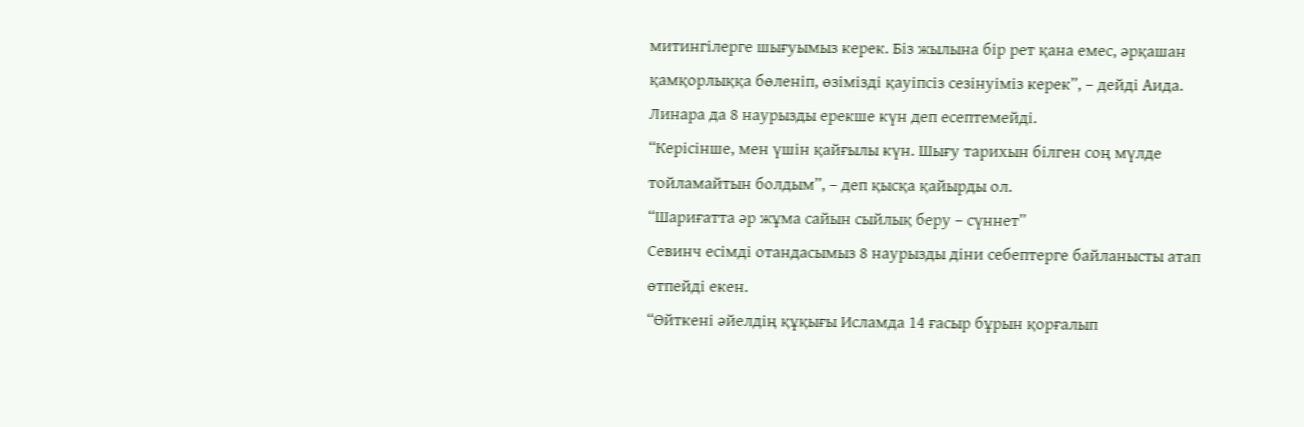митингілерге шығуымыз керек. Біз жылына бір рет қана емес, әрқашан қамқорлыққа бөленіп, өзімізді қауіпсіз сезінуіміз керек”, – дейді Аида.
Линара да 8 наурызды ерекше күн деп есептемейді.
“Керісінше, мен үшін қайғылы күн. Шығу тарихын білген соң мүлде тойламайтын болдым”, – деп қысқа қайырды ол.
“Шариғатта әр жұма сайын сыйлық беру – сүннет”
Севинч есімді отандасымыз 8 наурызды діни себептерге байланысты атап өтпейді екен.
“Өйткені әйелдің құқығы Исламда 14 ғасыр бұрын қорғалып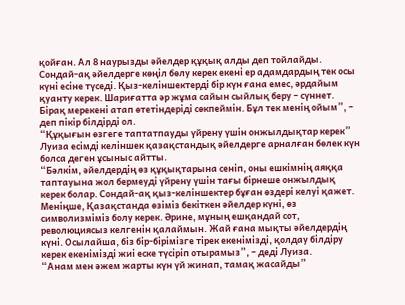қойған. Ал 8 наурызды әйелдер құқық алды деп тойлайды. Сондай-ақ әйелдерге көңіл бөлу керек екені ер адамдардың тек осы күні есіне түседі. Қыз-келіншектерді бір күн ғана емес, әрдайым қуанту керек. Шариғатта әр жұма сайын сыйлық беру – сүннет. Бірақ мерекені атап өтетіндеріді сөкпеймін. Бұл тек менің ойым”, – деп пікір білдірді ол.
“Құқығын өзгеге таптатпауды үйрену үшін онжылдықтар керек”
Луиза есімді келіншек қазақстандық әйелдерге арналған бөлек күн болса деген ұсыныс айтты.
“Бәлкім, әйелдердің өз құқықтарына сеніп, оны ешкімнің аяққа таптауына жол бермеуді үйрену үшін тағы бірнеше онжылдық керек болар. Сондай-ақ қыз-келіншектер бұған өздері келуі қажет. Меніңше, Қазақстанда өзіміз бекіткен әйелдер күні, өз символизміміз болу керек. Әрине, мұның ешқандай сот, революциясыз келгенін қалаймын. Жай ғана мықты әйелдердің күні. Осылайша, біз бір-бірімізге тірек екенімізді, қолдау білдіру керек екенімізді жиі еске түсіріп отырамыз”, – деді Луиза.
“Анам мен әжем жарты күн үй жинап, тамақ жасайды”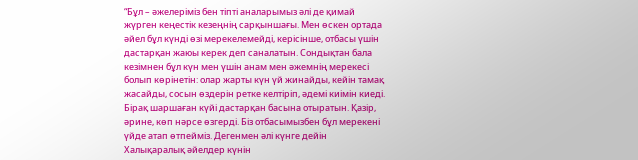“Бұл – әжелеріміз бен тіпті аналарымыз әлі де қимай жүрген кеңестік кезеңнің сарқыншағы. Мен өскен ортада әйел бұл күнді өзі мерекелемейді, керісінше, отбасы үшін дастарқан жаюы керек деп саналатын. Сондықтан бала кезімнен бұл күн мен үшін анам мен әжемнің мерекесі болып көрінетін: олар жарты күн үй жинайды, кейін тамақ жасайды, сосын өздерін ретке келтіріп, әдемі киімін киеді. Бірақ шаршаған күйі дастарқан басына отыратын. Қазір, әрине, көп нәрсе өзгерді. Біз отбасымызбен бұл мерекені үйде атап өтпейміз. Дегенмен әлі күнге дейін Халықаралық әйелдер күнін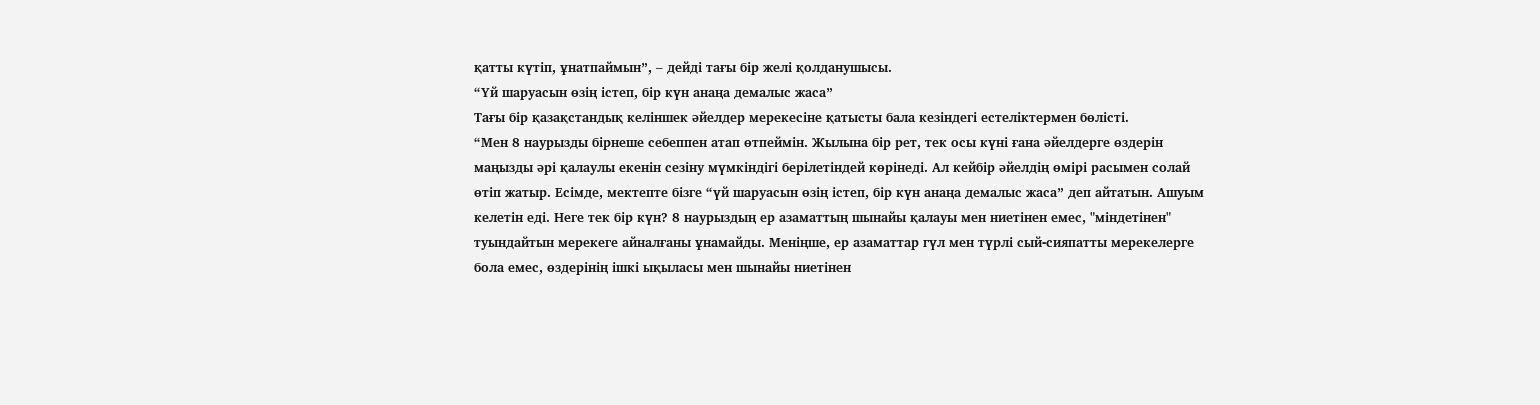қатты күтіп, ұнатпаймын”, – дейді тағы бір желі қолданушысы.
“Үй шаруасын өзің істеп, бір күн анаңа демалыс жаса”
Тағы бір қазақстандық келіншек әйелдер мерекесіне қатысты бала кезіндегі естеліктермен бөлісті.
“Мен 8 наурызды бірнеше себеппен атап өтпеймін. Жылына бір рет, тек осы күні ғана әйелдерге өздерін маңызды әрі қалаулы екенін сезіну мүмкіндігі берілетіндей көрінеді. Ал кейбір әйелдің өмірі расымен солай өтіп жатыр. Есімде, мектепте бізге “үй шаруасын өзің істеп, бір күн анаңа демалыс жаса” деп айтатын. Ашуым келетін еді. Неге тек бір күн? 8 наурыздың ер азаматтың шынайы қалауы мен ниетінен емес, "міндетінен" туындайтын мерекеге айналғаны ұнамайды. Меніңше, ер азаматтар гүл мен түрлі сый-сияпатты мерекелерге бола емес, өздерінің ішкі ықыласы мен шынайы ниетінен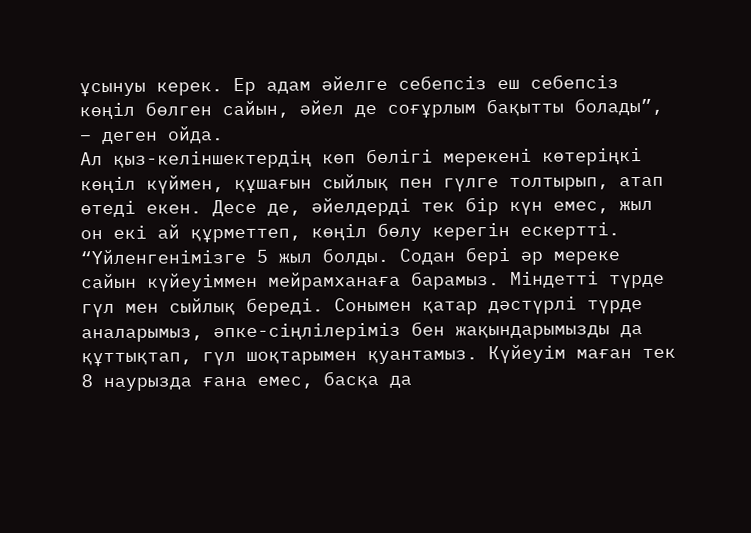ұсынуы керек. Ер адам әйелге себепсіз еш себепсіз көңіл бөлген сайын, әйел де соғұрлым бақытты болады”, – деген ойда.
Ал қыз-келіншектердің көп бөлігі мерекені көтеріңкі көңіл күймен, құшағын сыйлық пен гүлге толтырып, атап өтеді екен. Десе де, әйелдерді тек бір күн емес, жыл он екі ай құрметтеп, көңіл бөлу керегін ескертті.
“Үйленгенімізге 5 жыл болды. Содан бері әр мереке сайын күйеуіммен мейрамханаға барамыз. Міндетті түрде гүл мен сыйлық береді. Сонымен қатар дәстүрлі түрде аналарымыз, әпке-сіңлілеріміз бен жақындарымызды да құттықтап, гүл шоқтарымен қуантамыз. Күйеуім маған тек 8 наурызда ғана емес, басқа да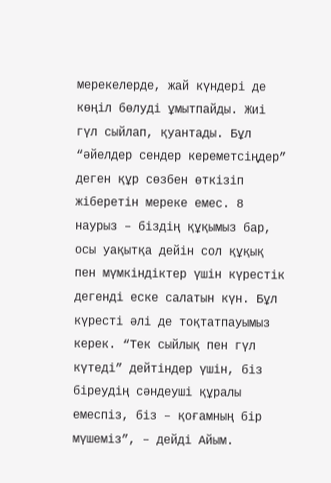мерекелерде, жай күндері де көңіл бөлуді ұмытпайды. Жиі гүл сыйлап, қуантады. Бұл “әйелдер сендер кереметсіңдер” деген құр сөзбен өткізіп жіберетін мереке емес. 8 наурыз – біздің құқымыз бар, осы уақытқа дейін сол құқық пен мүмкіндіктер үшін күрестік дегенді еске салатын күн. Бұл күресті әлі де тоқтатпауымыз керек. “Тек сыйлық пен гүл күтеді” дейтіндер үшін, біз біреудің сәндеуші құралы емеспіз, біз – қоғамның бір мүшеміз”, – дейді Айым.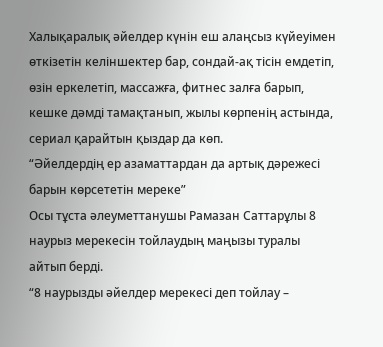Халықаралық әйелдер күнін еш алаңсыз күйеуімен өткізетін келіншектер бар, сондай-ақ тісін емдетіп, өзін еркелетіп, массажға, фитнес залға барып, кешке дәмді тамақтанып, жылы көрпенің астында, сериал қарайтын қыздар да көп.
“Әйелдердің ер азаматтардан да артық дәрежесі барын көрсететін мереке”
Осы тұста әлеуметтанушы Рамазан Саттарұлы 8 наурыз мерекесін тойлаудың маңызы туралы айтып берді.
“8 наурызды әйелдер мерекесі деп тойлау –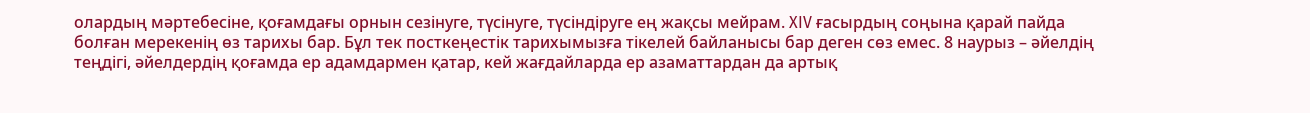олардың мәртебесіне, қоғамдағы орнын сезінуге, түсінуге, түсіндіруге ең жақсы мейрам. XIV ғасырдың соңына қарай пайда болған мерекенің өз тарихы бар. Бұл тек посткеңестік тарихымызға тікелей байланысы бар деген сөз емес. 8 наурыз – әйелдің теңдігі, әйелдердің қоғамда ер адамдармен қатар, кей жағдайларда ер азаматтардан да артық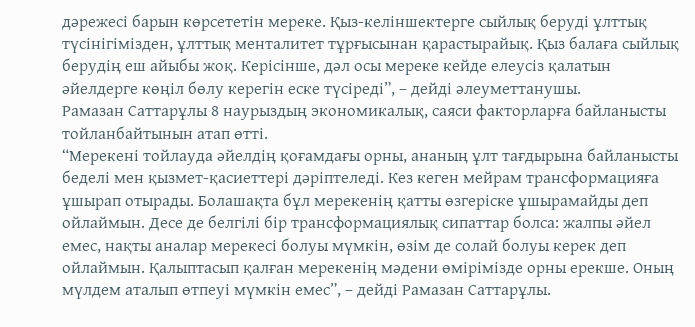дәрежесі барын көрсететін мереке. Қыз-келіншектерге сыйлық беруді ұлттық түсінігімізден, ұлттық менталитет тұрғысынан қарастырайық. Қыз балаға сыйлық берудің еш айыбы жоқ. Керісінше, дәл осы мереке кейде елеусіз қалатын әйелдерге көңіл бөлу керегін еске түсіреді”, – дейді әлеуметтанушы.
Рамазан Саттарұлы 8 наурыздың экономикалық, саяси факторларға байланысты тойланбайтынын атап өтті.
“Мерекені тойлауда әйелдің қоғамдағы орны, ананың ұлт тағдырына байланысты беделі мен қызмет-қасиеттері дәріптеледі. Кез кеген мейрам трансформацияға ұшырап отырады. Болашақта бұл мерекенің қатты өзгеріске ұшырамайды деп ойлаймын. Десе де белгілі бір трансформациялық сипаттар болса: жалпы әйел емес, нақты аналар мерекесі болуы мүмкін, өзім де солай болуы керек деп ойлаймын. Қалыптасып қалған мерекенің мәдени өмірімізде орны ерекше. Оның мүлдем аталып өтпеуі мүмкін емес”, – дейді Рамазан Саттарұлы.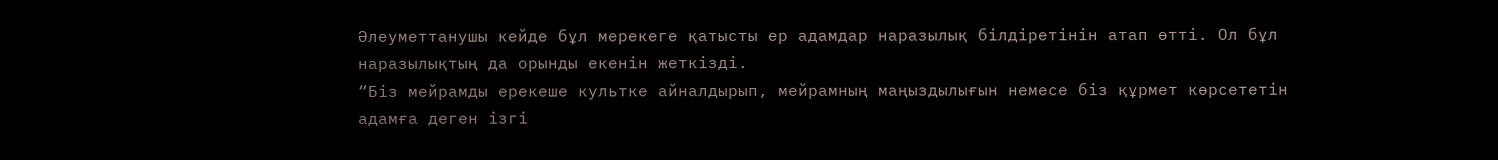Әлеуметтанушы кейде бұл мерекеге қатысты ер адамдар наразылық білдіретінін атап өтті. Ол бұл наразылықтың да орынды екенін жеткізді.
“Біз мейрамды ерекеше культке айналдырып, мейрамның маңыздылығын немесе біз құрмет көрсететін адамға деген ізгі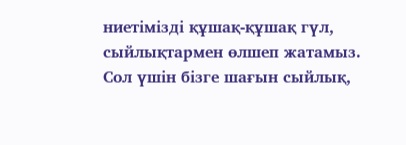ниетімізді құшақ-құшақ гүл, сыйлықтармен өлшеп жатамыз. Сол үшін бізге шағын сыйлық,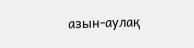азын-аулақ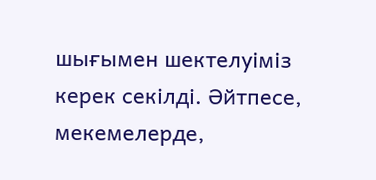шығымен шектелуіміз керек секілді. Әйтпесе, мекемелерде,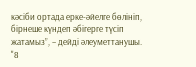кәсіби ортада ерке-әйелге бөлініп, бірнеше күндеп әбігерге түсіп жатамыз”, – дейді әлеуметтанушы.
"8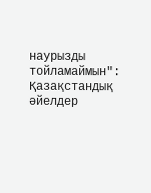наурызды тойламаймын": Қазақстандық әйелдер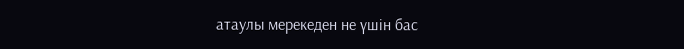атаулы мерекеден не үшін бас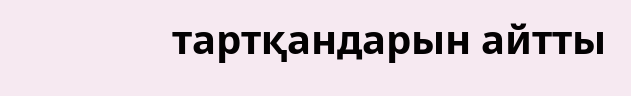тартқандарын айтты